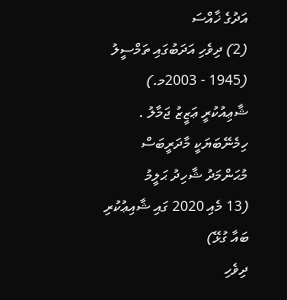އަދުގެ ޚާއްސަ
(2) ދިވެހި އަދަބުގައި ތަމްސީލު (1945 - 2003މ.)
ޝާޢިއުކުރީ ޢަޒީޒު ޖަމާލު . ހިމެނޭބަޔަކީ މާދަރީބަސް
މުޙަންމަދު ޝާހިދު ޙަލީމު
(13 މެއި 2020 ގައި ޝާއިޢުކުރި ބައާ ގުޅޭ)
ދިވެހި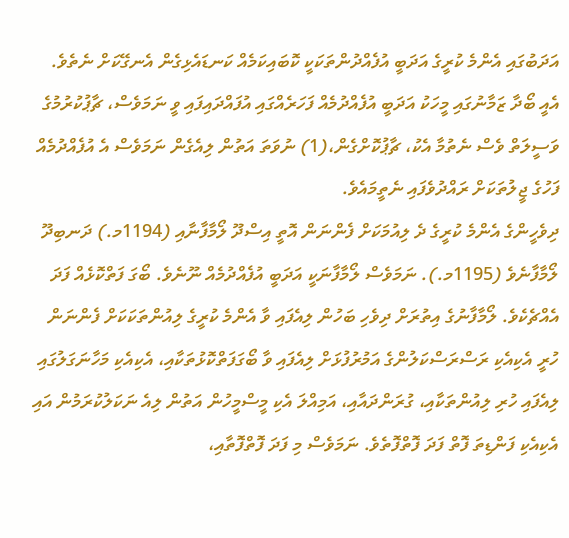އަދަބުގައި އެންމެ ކުރީގެ އަދަބީ އުފެއްދުންތަކަކީ ކޮބައިކަމެއް ކަނޑައެޅިގެން އެނގޭކަށް ނެތެވެ. އެއީ ބޯދާ ޒަމާނުގައި މީހަކު އަދަބީ އުފެއްދުމެއް ފަހަރެއްގައި އުފައްދައިފައި ވީ ނަމަވެސް، ޗާޕުކުރުމުގެ ވަސީލަތް ވެސް ނެތުމާ އެކު، ޗާޕުކޮށްގެން،(1) ނުވަތަ އަތުން ލިއެގެން ނަމަވެސް އެ އުފެއްދުމެއް ފަހުގެ ޖީލުތަކަށް ރައްދުވެފައި ނެތީމައެވެ.
ދިވެހީންގެ އެންމެ ކުރީގެ ދެ ލިއުމަކަށް ފެންނަން އޮތީ އިސްދޫ ލޯމާފާނާއި (1194މ.) ދަނބިދޫ ލޯމާފާނެވެ (1195މ.). ނަމަވެސް ލޯމާފާނަކީ އަދަބީ އުފެއްދުމެއް ނޫނެވެ. ބޯގަ ފަތްކޮޅެއް ފަދަ އެއްޗެކެވެ. ލޯމާފާނުގެ އިތުރަށް ދިވެހި ބަހުން ލިއެފައި ވާ އެންމެ ކުރީގެ ލިއުންތަކަކަށް ފެންނަން ހުރީ އެކިއެކި ރަސްރަސްކަލުންގެ އަމުރުފުޅަށް ލިއެފައި ވާ ބޯގަފަތްކޮޅުތަކާއި، އެކިއެކި މަހާނަގަލުގައި ލިއެފައި ހުރި ލިއުންތަކާއި، ގުރަންދައާއި، އަމިއްލަ އެކި މީސްމީހުން އަތުން ލިއެ ނަކަލުކުރަމުން އައި އެކިއެކި ފަންޑިތަ ފޮތް ފަދަ ފޮތްފޮތެވެ. ނަމަވެސް މި ފަދަ ފޮތްފޮތާއި،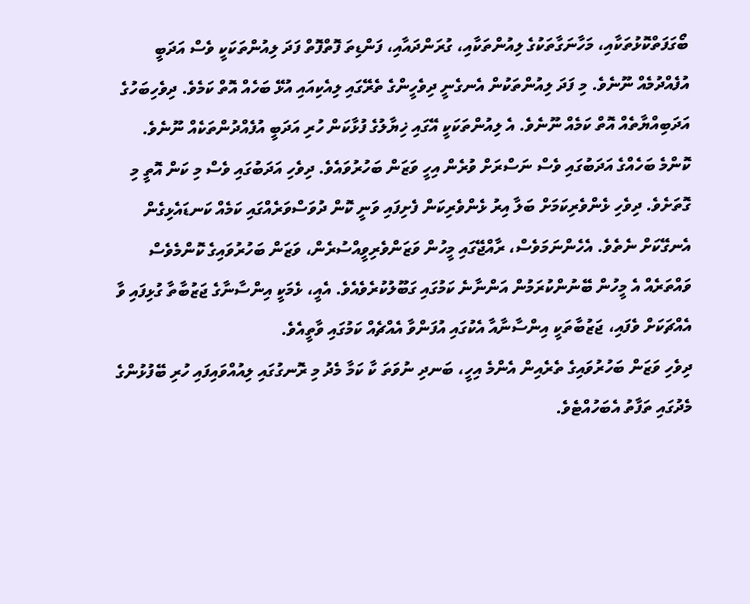ބޯގަފަތްކޮޅުތަކާއި، މަހާނަގާތަކުގެ ލިއުންތަކާއި، ގުރަންދައާއި، ފަންޑިތަ ފޮތްފޮތް ފަދަ ލިއުންތަކަކީ ވެސް އަދަބީ އުފެއްދުމެއް ނޫނެވެ. މި ފަދަ ލިއުންތަކުން އެނގެނީ ދިވެހީންގެ ތެރޭގައި ލިއެކިއައި އުޅޭ ބަހެއް އޮތް ކަމެވެ. ދިވެހިބަހުގެ އަދަބިއްޔާތެއް އޮތް ކަމެއް ނޫނެވެ. އެ ލިއުންތަކަކީ އޭގައި ޚިޔާލުގެ ފުޅާކަން ހުރި އަދަބީ އުފެއްދުންތަކެއް ނޫނެވެ.
ކޮންމެ ބަހެއްގެ އަދަބުގައި ވެސް ނަސްރަށް ވުރެން އިހީ ވަޒަން ބަހުރުވައެވެ. ދިވެހި އަދަބުގައި ވެސް މި ކަން އޮތީ މި ގޮތަށެވެ. ދިވެހި ޅެންވެރިކަމަށް ބަލާ އިރު ޅެންވެރިކަން ފެށިފައި ވަނީ ކޮން ދުވަސްވަރެއްގައި ކަމެއް ކަނޑައެޅިގެން އެނގޭކަށް ނެތެވެ. އެހެންނަމަވެސް، ރާއްޖޭގައި މީހުން ވަޒަންވެރިވީއްސުރެން، ވަޒަން ބަހުރުވައިގެ ކޮންމެވެސް ވައްތަރެއް އެ މީހުން ބޭނުންކުރަމުން އަންނާނެ ކަމުގައި ގަބޫލުކުރެވެއެވެ. އެއީ، ޅެމަކީ އިންސާނާގެ ޖަޒުބާތާ ގުޅިފައި ވާ އެއްޗަކަށް ވެފައި، ޖަޒުބާތަކީ އިންސާނާއާ އެކުގައި އުފަންވާ އެއްޗެއް ކަމުގައި ވާތީއެވެ.
ދިވެހި ވަޒަން ބަހުރުވައިގެ ތެރެއިން އެންމެ އިހީ، ބަނދި ނުވަތަ ކާ ކަމާ މެދު މި ރޮނގުގައި ލިއުއްވައިފައި ހުރި ބޭފުޅުންގެ މެދުގައި ތަފާތު އެބަހުއްޓެވެ.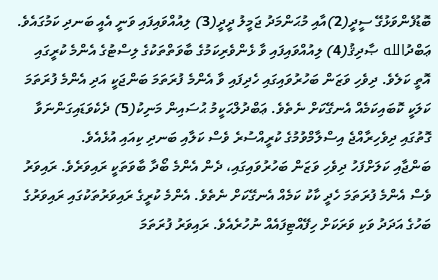ބޮޑުފެންވަޅުގޭ ސީދީ(2)އާއި މުޙަންމަދު ޖަމީލު ދީދީ(3) ލިއުއްވައިފައި ވަނީ އެއީ ބަނދި ކަމުގައެވެ. ޢަބްދުالله ޞާދިޤު(4) ލިއުއްވައިފައި ވާ ޅެންވެރިކަމުގެ ބާވަތްތަކުގެ ލިސްޓުގެ އެންމެ ކުރީގައި އޮތީ ކަލެވެ. ދިވެހި ވަޒަން ބަހުރުވައިގައި ހެދިފައި ވާ އެންމެ ފުރަތަމަ ބަންޖަކީ އަދި އެންމެ ފުރަތަމަ ކަލަކީ ކޮބައިކަމެއް އެނގޭކަށް ނެތެވެ. ޢަބްދުލްޙަކީމު ޙުސައިން މަނިކު(5) ދެކެވަޑައިގަންނަވާ ގޮތުގައި ދިވެހިރާއްޖެ އިސްލާމްވުމުގެ ކުރީއްސުރެ ވެސް ކަލާއި ބަނދި ކިއައި އުޅެއެވެ.
ބަންޖާއި ކަލަށްފަހު ދިވެހި ވަޒަން ބަހުރުވައިގައި، ދެން އެންމެ ބޯދާ ބާވަތަކީ ރައިވަރެވެ. ރައިވަރު ވެސް އެންމެ ފުރަތަމަ ހެދީ ކާކު ކަމެއް އެނގޭކަށް ނެތެވެ. އެންމެ ކުރީގެ ރައިވަރުތަކުގައި ރައިވަރުގެ ބަހުގެ އަދަދު ވަކި ވަރަކަށް ހިފޭއްޓިފައެއް ނުހުރެއެވެ. ރައިވަރު ފުރަތަމަ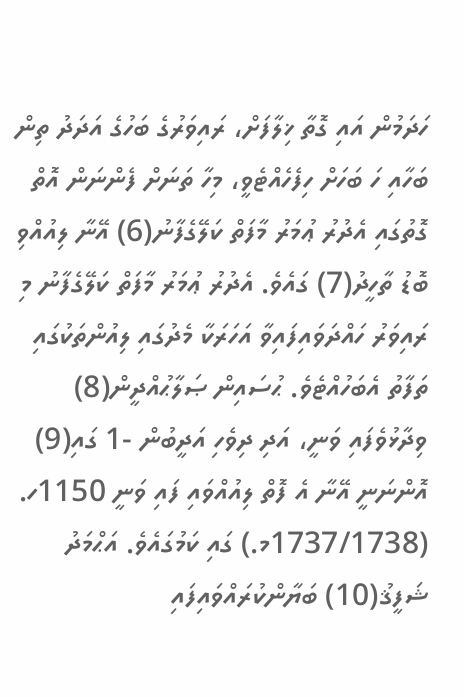ހަދަމުން އައި ގޮތާ ޚިލާފަށް، ރައިވަރުގެ ބަހުގެ އަދަދު ތިން ބަހާއި ހަ ބަހަށް ހިފެހެއްޓެވީ، މިހާ ތަނަށް ފެންނަން އޮތް ގޮތުގައި އެދުރު ޢުމަރު މާފަތް ކަލޭގެފާނު(6) އޭނާ ލިއުއްވި ބޮޑު ތާހީދު(7) ގައެވެ. އެދުރު ޢުމަރު މާފަތް ކަލޭގެފާނު މި ރައިވަރު ހައްދަވައިފައިވާ އަހަރަކާ މެދުގައި ލިއުންތަކުގައި ތަފާތު އެބަހުއްޓެވެ. ޙުސައިން ޞަލާޙުއްދީން(8) ވިދާޅުވެފައި ވަނީ، އަދި ދިވެހި އަދީބުން -1 ގައި(9) އޮންނަނީ އޭނާ އެ ފޮތް ލިއުއްވައި ފައި ވަނީ 1150ހ. (1737/1738މ.) ގައި ކަމުގައެވެ. އަޙްމަދު ޝަފީޤު(10) ބަޔާންކުރައްވައިފައި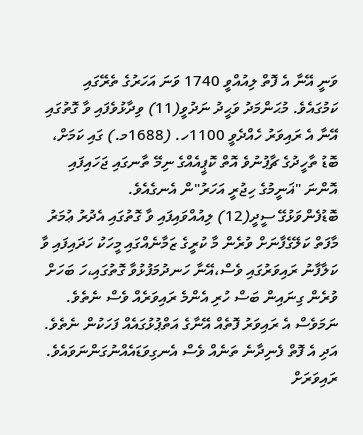ވަނީ އޭނާ އެ ފޮތް ލިއުއްވީ 1740 ވަނަ އަހަރުގެ ތެރޭގައި ކަމުގައެވެ. މުޙަންމަދު ވަޙީދު ނަދުވީ(11) ވިދާޅުވެފައި ވާ ގޮތުގައި އޭނާ އެ ރައިވަރު ހެއްދެވީ 1100ހ. (1688މ.) ގައި ކަމަށް، ބޮޑު ތާހީދުގެ ޗާޕުނުވެ އޮތް ކޮޕީއެއްގެ ނިމޭ ތާނގައި ޖަހައިފައި އޮންނަ "ޣަނީމުގެ ހިޖުރީ އަހަރު"ން އެނގެއެވެ.
ބޮޑުފެންވަޅުގޭ ސީދީ(12) ލިއުއްވައިފައި ވާ ގޮތުގައި އެދުރު ޢުމަރު މާފަތް ކަލޭގެފާނަށް ވުރެން މާ ކުރީގެ ޒަމާނެއްގައި މީހަކު ހަދައިފައި ވާ ކަލާފާނު ރައިވަރުގައި ވެސް،އޭނާ ހަނދުމަފުޅުވާ ގޮތުގައި،ހަ ބަހަށް ވުރެން ގިނައިން ބަސް ހުރި އެންމެ ރައިވަރެއް ވެސް ނެތެވެ. ނަމަވެސް އެ ރައިވަރު ފޮތެއް އޭނާގެ އަތްޕުޅުގައެއް ފަހަކުން ނެތެވެ. އަދި އެ ފޮތް ފެނިދާނެ ތަނެއް ވެސް އެނގިވަޑައެއްނުގަންނަވައެވެ.
ރައިވަރަށް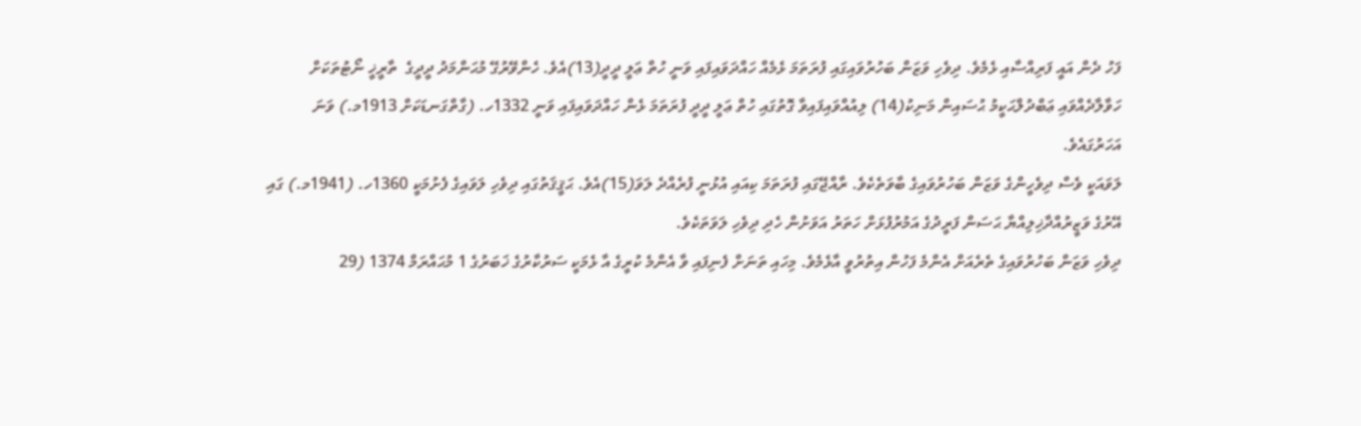ފަހު ދެން އައީ ފަރިއްސާއި ޅެމެވެ. ދިވެހި ވަޒަން ބަހުރުވައިގައި ފުރަތަމަ ޅެމެއް ހައްދަވައިފައި ވަނީ ހުތް ޢަލީ ދީދީ(13)އެވެ. ހެންވޭރުގޭ މުޙަންމަދު ދީދީގެ  ތާރީޚީ ނޯޓުތަކަށް ހަވާލާދެއްވައި ޢަބްދުލްޙަކީމު ޙުސައިން މަނިކު(14) ލިއުއްވައިފައިވާ ގޮތުގައި ހުތް ޢަލީ ދީދީ ފުރަތަމަ ޅެން ހައްދަވައިފައި ވަނީ 1332ހ. (ގާތްގަނޑަކަށް 1913މ.) ވަނަ އަހަރުގައެވެ.
ލަވައަކީ ވެސް ދިވެހީންގެ ވަޒަން ބަހުރުވައިގެ ބާވަތެކެވެ. ރާއްޖޭގައި ފުރަތަމަ ކިއައި އުޅުނީ ފުރެއްދެ ލަވަ(15)އެވެ. ޙަޤީޤަތުގައި ދިވެހި ލަވައިގެ ފެށުމަކީ 1360ހ. (1941މ.) ގައި އޭރުގެ ވަޒީރުއްދާޚިލިއްޔާ ޙަސަން ފަރީދުގެ އަމުރުފުޅަށް ހަތަރު އަވަށުން ހެދި ދިވެހި ލަވަތަކެވެ.
ދިވެހި ވަޒަން ބަހުރުވައިގެ ތެރެއަށް އެންމެ ފަހުން އިތުރުވީ އާޅެމެވެ. މިހައި ތަނަށް ފެނިފައި ވާ އެންމެ ކުރީގެ އާ ޅެމަކީ ސަރުކާރުގެ ޚަބަރުގެ 1 މުޙައްރަމް 1374 (29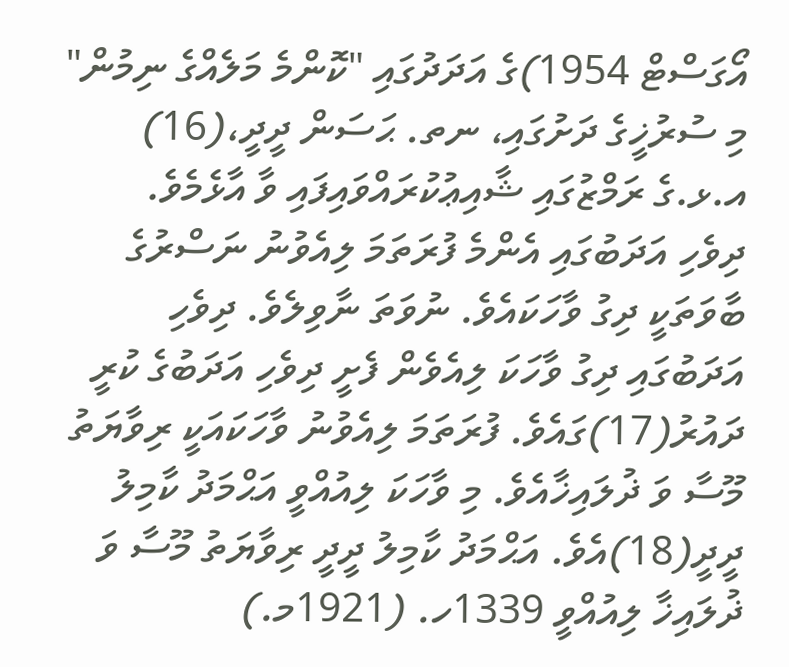އޯގަސްޓް 1954)ގެ އަދަދުގައި "ކޮންމެ މަލެއްގެ ނިމުން" މި ސުރުޚީގެ ދަށުގައި، ނތ. ޙަސަން ދީދީ،(16) އ.ޅ.ގެ ރަމްޒުގައި ޝާއިޢުކުރައްވައިފައި ވާ އާޅެމެވެ.
ދިވެހި އަދަބުގައި އެންމެ ފުރަތަމަ ލިއެވުނު ނަސްރުގެ ބާވަތަކީ ދިގު ވާހަކައެވެ. ނުވަތަ ނާވިލެވެ. ދިވެހި އަދަބުގައި ދިގު ވާހަކަ ލިއެވެން ފެށީ ދިވެހި އަދަބުގެ ކުރީ ދައުރު(17)ގައެވެ. ފުރަތަމަ ލިއެވުނު ވާހަކައަކީ ރިވާޔަތު މޫސާ ވަ ޛުލައިޚާއެވެ. މި ވާހަކަ ލިއުއްވީ އަޙްމަދު ކާމިލު ދީދީ(18)އެވެ. އަޙްމަދު ކާމިލު ދީދީ ރިވާޔަތު މޫސާ ވަ ޛުލައިޚާ ލިއުއްވީ 1339ހ. (1921މ.)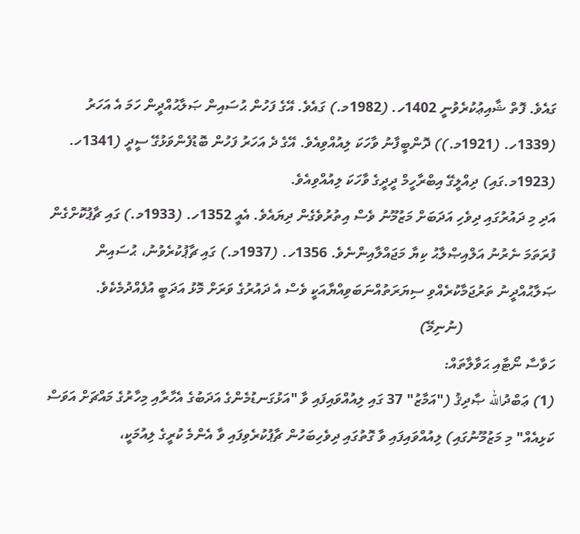ގައެވެ. ފޮތް ޝާއިޢުކުރެވުނީ 1402ހ. (1982މ.) ގައެވެ. އޭގެ ފަހުން ޙުސައިން ޞަލާޙުއްދީން ހަމަ އެ އަހަރު (1339ހ. (1921މ.)) ދޮންބީފާނު ވާހަކަ ލިއުއްވިއެވެ. އޭގެ ދެ އަހަރު ފަހުން ބޮޑުފެންވަޅުގޭ ސީދީ (1341ހ. (1923މ.ގައި) ދިއްލީގޭ އިބްރާހީމް ދީދީގެ ވާހަކަ ލިއުއްވިއެވެ.
އަދި މި ދައުރުގައި ދިވެހި އަދަބަށް މަޒުމޫނު ވެސް އިތުރުވެގެން ދިޔައެވެ. އެއީ 1352ހ. (1933މ.) ގައި ޗާޕުކޮށްގެން ފުރަތަމަ ނެރުނު އަލްއިޞްލާޙު ކިޔާ މަޖައްލާއިންނެވެ. 1356ހ. (1937މ.) ގައި ޗާޕުކުރެވުނު، ޙުސައިން ޞަލާޙުއްދީނު ތަރުޖަމާކުރެއްވި ސިޔަރަތުއްނަބަވިއްޔާއަކީ ވެސް އެ ދައުރުގެ ވަރަށް މޮޅު އަދަބީ އުފެއްދުމެކެވެ.
                         (ނުނިމޭ)
ހަވާސާ ނޯޓާއި ޙަވާލާތައް:
(1) ޢަބްދުالله ޞާދިޤު ("އަމާޒު" 37 ގައި ލިއުއްވައިފައި ވާ "އަޅުގަނޑުމެންގެ އަދަބުގެ އެހާރާއި މިހާރުގެ މައްޗަށް އަވަސް ކަޅިއެއް" މި މަޒުމޫނުގައި) ލިއުއްވައިފައި ވާ ގޮތުގައި ދިވެހިބަހުން ޗާޕުކުރެވިފައި ވާ އެންމެ ކުރީގެ ލިއުމަކީ،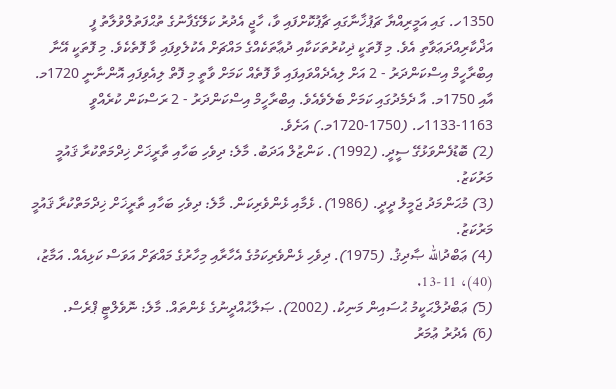1350ހ. ގައި އަމީރިއްޔާ ޗަޕުޚާނާގައި ޗާޕުކޮށްފައި ވާ، ހާޖީ އެދުރު ކަލޭގެފާނުގެ ތުޙްފަތުލްވުލާތު ފީ އަޛްކާރިއްދަޢަވާތި އެވެ. މި ފޮތަކީ ޛިކުރުތަކަކާއި ދުޢާތަކެއްގެ މައްޗަށް އެކުލެވިފައި ވާ ފޮތެކެވެ. މި ފޮތަކީ އޭނާ އިބްރާހީމް އިސްކަންދަރު - 2 އަށް ލިއެދެއްވައިފައި ވާ ފޮތެއް ކަމަށް ވާތީ މި ފޮތް ލިއެވިފައި އޮންނާނީ 1720މ. އާއި 1750މ. އާ ދެމެދުގައި ކަމަށް ބެލެވެއެވެ. އިބްރާހީމް އިސްކަންދަރު - 2 ރަސްކަން ކުރެއްވީ 1163-1133ހ. (1750-1720މ.) އަށެވެ.
(2) ބޮޑުފެންވަޅުގޭ ސީދީ. (1992). ކަންޒުލް އަދަބު. މާލެ: ދިވެހި ބަހާއި ތާރީޚަށް ޚިދްމަތްކުރާ ޤައުމީ މަރުކަޒު.
(3) މުޙަންމަދު ޖަމީލު ދީދީ. (1986). ޅެމާއި ޅެންވެރިކަން. މާލެ: ދިވެހި ބަހާއި ތާރީޚަށް ޚިދްމަތްކުރާ ޤައުމީ މަރުކަޒު.
(4) ޢަބްދުالله ޞާދިޤު. (1975). ދިވެހި ޅެންވެރިކަމުގެ އެހާރާއި މިހާރުގެ މައްޗަށް އަވަސް ކަޅިއެއް. އަމާޒު، (40)، 11-13.
(5) ޢަބްދުލްޙަކީމު ޙުސައިން މަނިކު. (2002). ޞަލާޙުއްދީނުގެ ޅެންތައް. މާލެ: ނޮވެލްޓީ ޕްރެސް.
(6) އެދުރު ޢުމަރު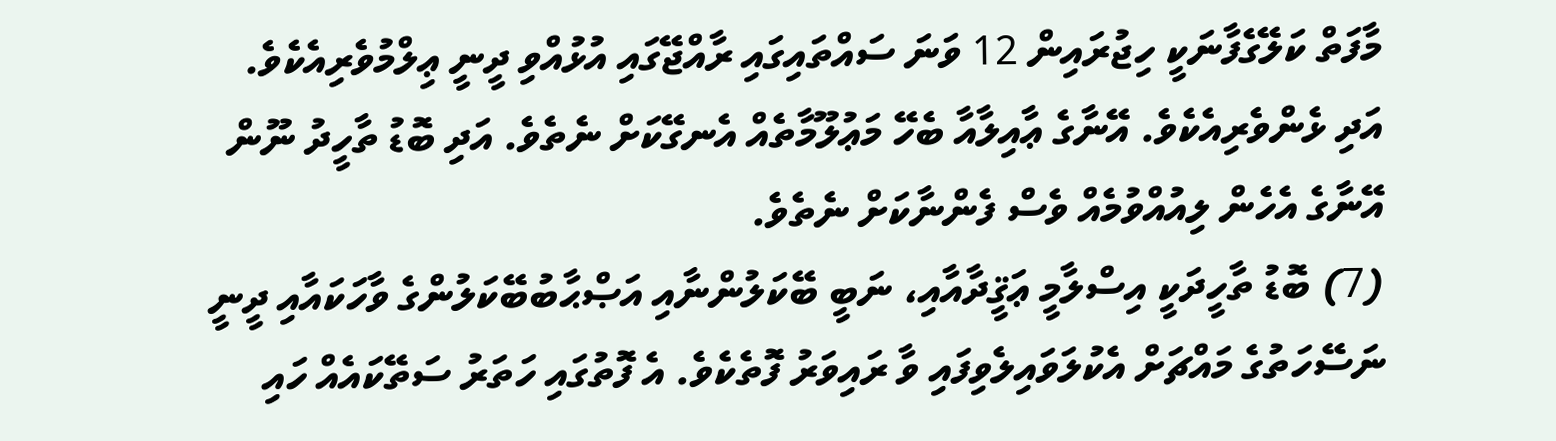މާފަތް ކަލޭގެފާނަކީ ހިޖުރައިން 12 ވަނަ ސައްތައިގައި ރާއްޖޭގައި އުޅުއްވި ދީނީ ޢިލްމުވެރިއެކެވެ. އަދި ޅެންވެރިއެކެވެ. އޭނާގެ ޢާއިލާއާ ބެހޭ މަޢުލޫމާތެއް އެނގޭކަށް ނެތެވެ. އަދި ބޮޑު ތާހީދު ނޫން އޭނާގެ އެހެން ލިއުއްވުމެއް ވެސް ފެންނާކަށް ނެތެވެ.
(7) ބޮޑު ތާހީދަކީ އިސްލާމީ ޢަޤީދާއާއި، ނަބީ ބޭކަލުންނާއި އަޞްޙާބުބޭކަލުންގެ ވާހަކައާއި ދީނީ ނަސޭހަތުގެ މައްޗަށް އެކުލަވައިލެވިފައި ވާ ރައިވަރު ފޮތެކެވެ. އެ ފޮތުގައި ހަތަރު ސަތޭކައެއް ހައި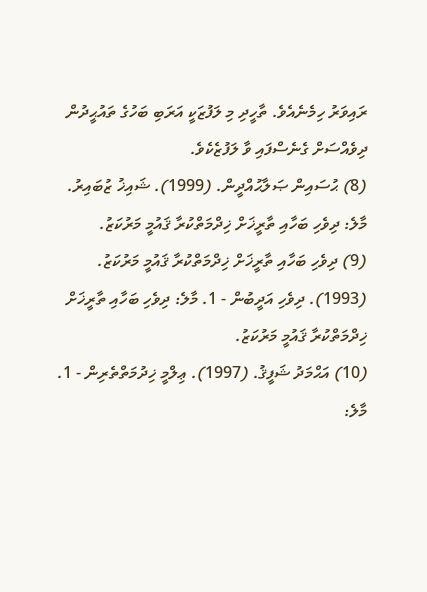ރައިވަރު ހިމެނެއެވެ. ތާހީދި މި ލަފުޒަކީ އަރަބި ބަހުގެ ތައުޙީދުން ދިވެއްސަށް ގެނެސްފައި ވާ ލަފުޒެކެވެ.
(8) ޙުސައިން ޞަލާޙުއްދީން. (1999). ޝައިޚު ޒުބައިރު. މާލެ: ދިވެހި ބަހާއި ތާރީޚަށް ޚިދްމަތްކުރާ ޤައުމީ މަރުކަޒު.
(9) ދިވެހި ބަހާއި ތާރީޚަށް ޚިދްމަތްކުރާ ޤައުމީ މަރުކަޒު. (1993). ދިވެހި އަދީބުން - 1. މާލެ: ދިވެހި ބަހާއި ތާރީޚަށް ޚިދްމަތްކުރާ ޤައުމީ މަރުކަޒު.
(10) އަޙްމަދު ޝަފީޤު. (1997). ޢިލްމީ ޚިދުމަތްތެރިން - 1. މާލެ: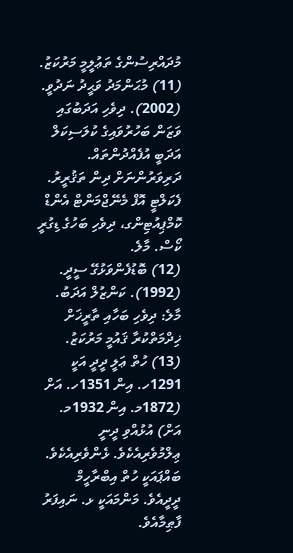މުދައްރިސުންގެ ތަޢުލީމީ މަރުކަޒު.
(11) މުޙަންމަދު ވަޙީދު ނަދުވީ. (2002). ދިވެހި އަދަބުގައި ވަޒަން ބަހުރުވައިގެ ކުލަސިކަލް އަދަބީ އުފެއްދުންތައް. ދަރިވަރުންނަށް ދިން ތަޤުރީރު. ފެކަލްޓީ އޮފް މެނޭޖްމަންޓް އެންޑް ކޮމްޕިއުޓިންގ، ދިވެހި ބަހުގެ ޑިގުރީ ކޯސް. މާލެ.
(12) ބޮޑުފެންވަޅުގޭ ސީދީ. (1992). ކަންޒުލް އަދަބު. މާލެ: ދިވެހި ބަހާއި ތާރީޚަށް ޚިދްމަތްކުރާ ޤައުމީ މަރުކަޒު.
(13) ހުތް ޢަލީ ދީދީ އަކީ 1291ހ. އިން 1351ހ. އަށް (1872މ. އިން 1932މ. އަށް) އުޅުއްވި ދީނީ ޢިލްމުވެރިއެކެވެ. ޅެންވެރިއެކެވެ. ބައްޕައަކީ ހުތް އިބްރާހީމް ދީދީއެވެ. މަންމައަކީ ޅ. ނައިފަރު ފާޠިމާއެވެ.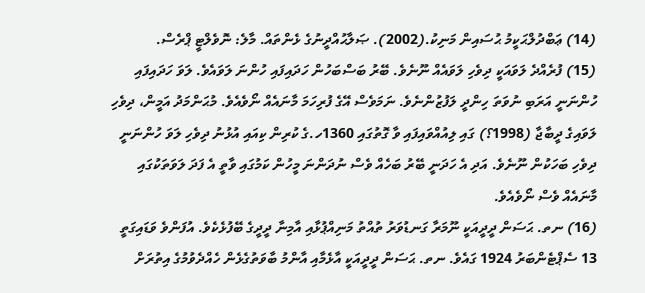(14) ޢަބްދުލްޙަކީމު ޙުސައިން މަނިކު.(2002). ޞަލާޙުއްދީނުގެ ޅެންތައް. މާލެ: ނޮވެލްޓީ ޕްރެސް.
(15) ފުރެއްދެ ލަވައަކީ ދިވެހި ލަވައެއް ނޫނެވެ. ބޭރު ބަސްބަހުން ހަދައިފައި ހުންނަ ލަވައެވެ. ލަވަ ހަދައިފައި ހުންނަނީ އަރަބި ނުވަތަ ހިންދީ ލަފުޒުންނެވެ. ނަމަވެސް އޭގެ ފުރިހަމަ މާނައެއް ނޯވެއެވެ. މުޙަންމަދު އަމީން، ދިވެހި ލަވައިގެ ދީބާޖާ (1998؟) ގައި ލިއުއްވައިފައި ވާ ގޮތުގައި 1360ހ.ގެ ކުރިން ކިއައި އުޅުނު ދިވެހި ލަވަ ހުންނަނީ ދިވެހި ބަހަކުން ނޫނެވެ. އަދި އެ ހަދަނީ ބޭރު ބަހެއް ވެސް ނުދަންނަ މީހުން ކަމުގައި ވާތީ އެ ފަދަ ލަވަތަކުގައި މާނައެއް ވެސް ނޯވެއެވެ.
(16) ނތ. ޙަސަން ދީދީއަކީ ނޫމަރާ ގަނޑުވަރު ތުއްތު މަނިއްޕުޅާއި އާމިނާ ދީދީގެ ބޭފުޅެކެވެ. އުފަންވެ ވަޑައިގަތީ 13 ސެޕްޓެންބަރު 1924 ގައެވެ. ނތ. ޙަސަން ދީދީއަކީ އާޅެމާއި އާންމު ބާވަތުގެޅެން ހެއްދެވުމުގެ އިތުރަށް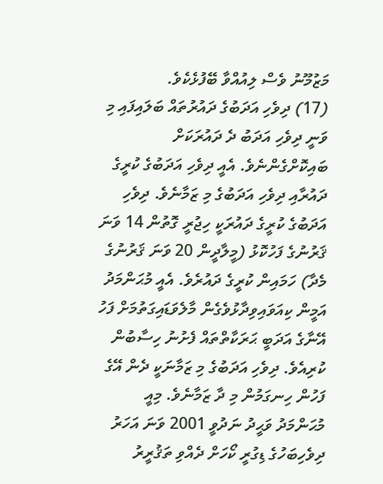މަޒުމޫނު ވެސް ލިއުއްވާ ބޭފުޅެކެވެ.
(17) ދިވެހި އަދަބުގެ ދައުރުތައް ބަލައިފައި މި ވަނީ ދިވެހި އަދަބު ދެ ދައުރަކަށް ބައިކޮށްގެންނެވެ. އެއީ ދިވެހި އަދަބުގެ ކުރީގެ ދައުރާއި ދިވެހި އަދަބުގެ މި ޒަމާނެވެ. ދިވެހި އަދަބުގެ ކުރީގެ ދައުރަކީ ހިޖުރީ ގޮތުން 14 ވަނަ ޤަރުނުގެ ފަހުކޮޅު (މީލާދީން 20 ވަނަ ޤަރުނުގެ މެދާ) ހަމައިން ކުރީގެ ދައުރެވެ. އެއީ މުޙަންމަދު އަމީން ކިއަވައިވިދާޅުވެގެން މާލެވަޑައިގަތުމަށް ފަހު އޭނާގެ އަދަބީ ޙަރަކާތްތައް ފެށުނު ހިސާބުން ކުރިއެވެ. ދިވެހި އަދަބުގެ މި ޒަމާނަކީ ދެން އޭގެ ފަހުން ހިނގަމުން މި ދާ ޒަމާނެވެ. މިއީ މުޙަންމަދު ވަޙީދު ނަދުވީ 2001 ވަނަ އަހަރު ދިވެހިބަހުގެ ޑިގުރީ ކޯހަށް ދެއްވި ތަޤުރީރު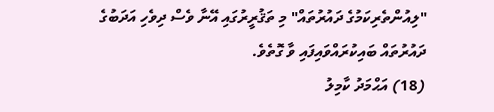"ލިއުންތެރިކަމުގެ ދައުރުތައް" މި ތަޤުރީރުގައި އޭނާ ވެސް ދިވެހި އަދަބުގެ ދައުރުތައް ބައިކުރައްވައިފައި ވާ ގޮތެވެ.
(18) އަޙްމަދު ކާމިލު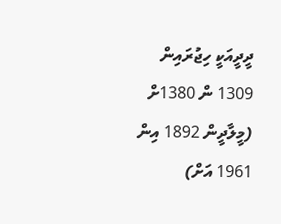ދީދީއަކީ ހިޖުރައިން 1309 ން 1380ށް (މީލާދީން 1892 އިން 1961 އަށް)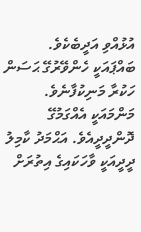އުޅުއްވި އަދީބެކެވެ. ބައްޕައަކީ ހެންވޭރުގޭ ޙަސަން ހަކުރާ މަނިކުފާނެވެ. މަންމައަކީ އެއްގަމުގޭ ދޮންދީދީއެވެ. އަޙްމަދު ކާމިލު ދީދީއަކީ ވާހަކައިގެ އިތުރަށް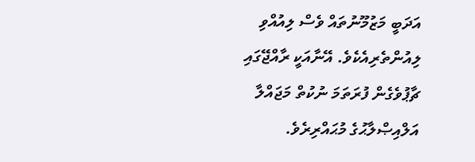އަދަބީ މަޒުމޫނުތައް ވެސް ލިއުއްވި ލިއުންތެރިއެކެވެ. އޭނާއަކީ ރާއްޖޭގައި ޗާޕުވެގެން ފުރަތަމަ ނުކުތް މަޖައްލާ އަލްއިޞްލާޙުގެ މުޙައްރިރެވެ.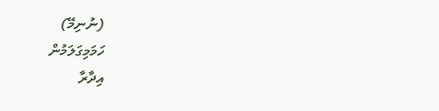(ނުނިމޭ)
ހަމަމިގަލަމުން
އިދާރާ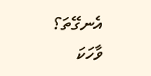އެނގޭތަ؟
ވާހަކަ